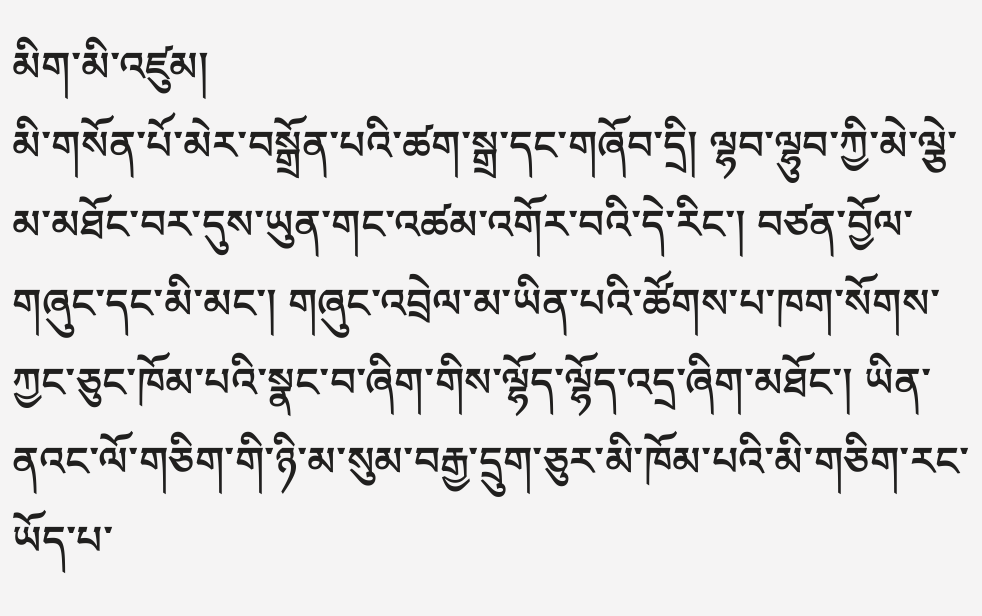མིག་མི་འཛུམ།
མི་གསོན་པོ་མེར་བསྒྲོན་པའི་ཚག་སྒྲ་དང་གཞོབ་དྲི། ལྷབ་ལྷུབ་ཀྱི་མེ་ལྕེ་མ་མཐོང་བར་དུས་ཡུན་གང་འཚམ་འགོར་བའི་དེ་རིང་། བཙན་བྱོལ་གཞུང་དང་མི་མང་། གཞུང་འབྲེལ་མ་ཡིན་པའི་ཚོགས་པ་ཁག་སོགས་ཀྱང་ཅུང་ཁོམ་པའི་སྣང་བ་ཞིག་གིས་ལྷོད་ལྷོད་འདྲ་ཞིག་མཐོང་། ཡིན་ནའང་ལོ་གཅིག་གི་ཉི་མ་སུམ་བརྒྱ་དྲུག་ཅུར་མི་ཁོམ་པའི་མི་གཅིག་རང་ཡོད་པ་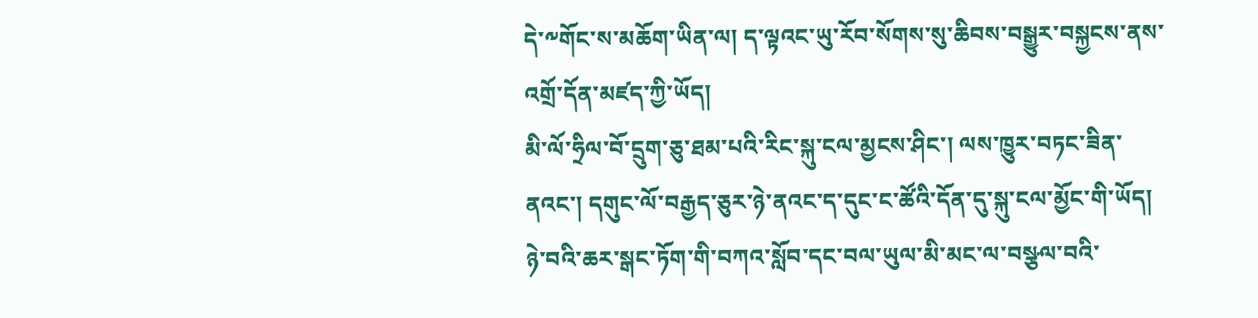དེ་༸གོང་ས་མཆོག་ཡིན་ལ། ད་ལྟའང་ཡུ་རོབ་སོགས་སུ་ཆིབས་བསྒྱུར་བསྐྱངས་ནས་འགྲོ་དོན་མཛད་ཀྱི་ཡོད།
མི་ལོ་ཧྲིལ་བོ་དྲུག་ཅུ་ཐམ་པའི་རིང་སྐུ་ངལ་མྱངས་ཤིང་། ལས་ཁྱུར་བཏང་ཟིན་ནའང་། དགུང་ལོ་བརྒྱད་ཅུར་ཉེ་ནའང་ད་དུང་ང་ཚོའི་དོན་དུ་སྐུ་ངལ་མྱོང་གི་ཡོད། ཉེ་བའི་ཆར་སྒང་ཏོག་གི་བཀའ་སློབ་དང་བལ་ཡུལ་མི་མང་ལ་བསྩལ་བའི་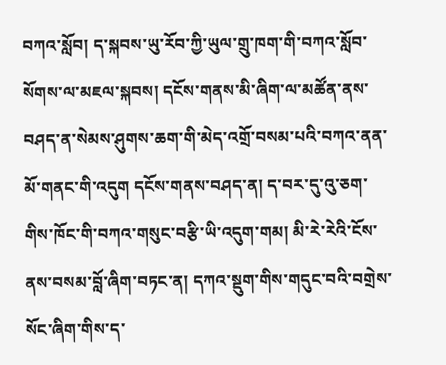བཀའ་སློབ། ད་སྐབས་ཡུ་རོབ་ཀྱི་ཡུལ་གྲུ་ཁག་གི་བཀའ་སློབ་སོགས་ལ་མཇལ་སྐབས། དངོས་གནས་མི་ཞིག་ལ་མཚོན་ནས་བཤད་ན་སེམས་ཤུགས་ཆག་གི་མེད་འགྲོ་བསམ་པའི་བཀའ་ནན་མོ་གནང་གི་འདུག དངོས་གནས་བཤད་ན། ད་བར་དུ་འུ་ཅག་གིས་ཁོང་གི་བཀའ་གསུང་བརྩི་ཡི་འདུག་གམ། མི་རེ་རེའི་ངོས་ནས་བསམ་བློ་ཞིག་བཏང་ན། དཀའ་སྡུག་གིས་གདུང་བའི་བགྲེས་སོང་ཞིག་གིས་ད་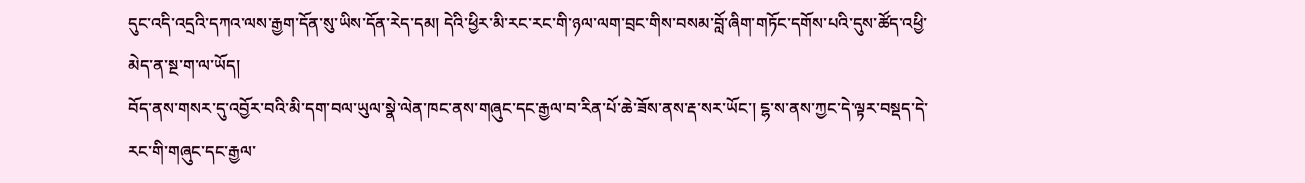དུང་འདི་འདྲའི་དཀའ་ལས་རྒྱག་དོན་སུ་ཡིས་དོན་རེད་དམ། དེའི་ཕྱིར་མི་རང་རང་གི་ཉལ་ལག་བྲང་གིས་བསམ་བློ་ཞིག་གཏོང་དགོས་པའི་དུས་ཚོད་འཕྱི་མེད་ན་སྔ་ག་ལ་ཡོད།
བོད་ནས་གསར་དུ་འབྱོར་བའི་མི་དག་བལ་ཡུལ་སྣེ་ལེན་ཁང་ནས་གཞུང་དང་རྒྱལ་བ་རིན་པོ་ཆེ་ཟོས་ནས་རྡ་སར་ཡོང་། ངྷ་ས་ནས་ཀྱང་དེ་ལྟར་བསྡད་དེ་རང་གི་གཞུང་དང་རྒྱལ་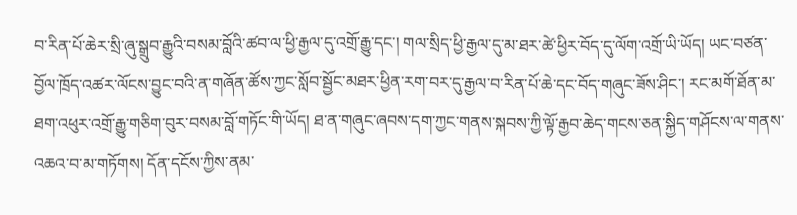བ་རིན་པོ་ཆེར་སྲི་ཞུ་སྒྲུབ་རྒྱུའི་བསམ་བློའི་ཚབ་ལ་ཕྱི་རྒྱལ་དུ་འགྲོ་རྒྱུ་དང་། གལ་སྲིད་ཕྱི་རྒྱལ་དུ་མ་ཐར་ཚེ་ཕྱིར་བོད་དུ་ལོག་འགྲོ་ཡི་ཡོད། ཡང་བཙན་བྱོལ་ཁྲོད་འཚར་ལོངས་བྱུང་བའི་ན་གཞོན་ཚོས་ཀྱང་སློབ་སྦྱོང་མཐར་ཕྱིན་རག་བར་དུ་རྒྱལ་བ་རིན་པོ་ཆེ་དང་བོད་གཞུང་ཟོས་ཤིང་། རང་མགོ་ཐོན་མ་ཐག་འཕུར་འགྲོ་རྒྱུ་གཅིག་བུར་བསམ་བློ་གཏོང་གི་ཡོད། ཐ་ན་གཞུང་ཞབས་དག་ཀྱང་གནས་སྐབས་ཀྱི་ལྟོ་རྒྱབ་ཆེད་གངས་ཅན་སྐྱིད་གཤོངས་ལ་གནས་འཆའ་བ་མ་གཏོགས། དོན་དངོས་ཀྱིས་ནམ་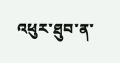འཕུར་ཐུབ་ན་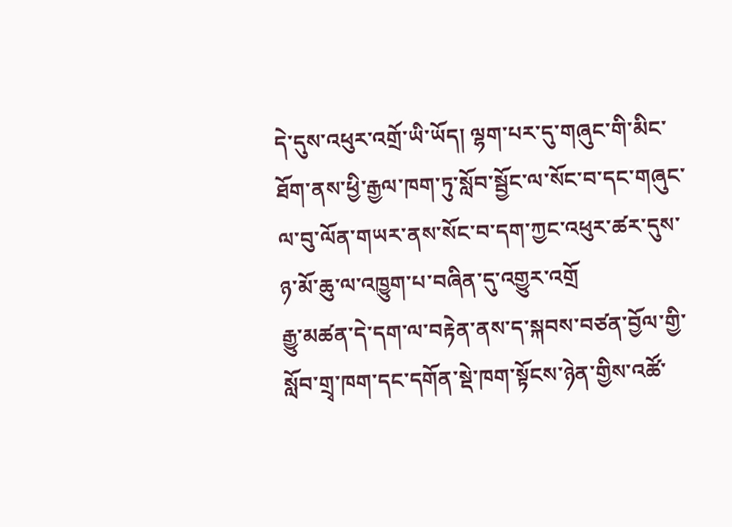དེ་དུས་འཕུར་འགྲོ་ཡི་ཡོད། ལྷག་པར་དུ་གཞུང་གི་མིང་ཐོག་ནས་ཕྱི་རྒྱལ་ཁག་ཏུ་སློབ་སྦྱོང་ལ་སོང་བ་དང་གཞུང་ལ་བུ་ལོན་གཡར་ནས་སོང་བ་དག་ཀྱང་འཕུར་ཚར་དུས་ཉ་མོ་ཆུ་ལ་འཁྱུག་པ་བཞིན་དུ་འགྱུར་འགྲོ
རྒྱུ་མཚན་དེ་དག་ལ་བརྟེན་ནས་ད་སྐབས་བཙན་བྱོལ་གྱི་སློབ་གྲྭ་ཁག་དང་དགོན་སྡེ་ཁག་སྟོངས་ཉེན་གྱིས་འཚོ་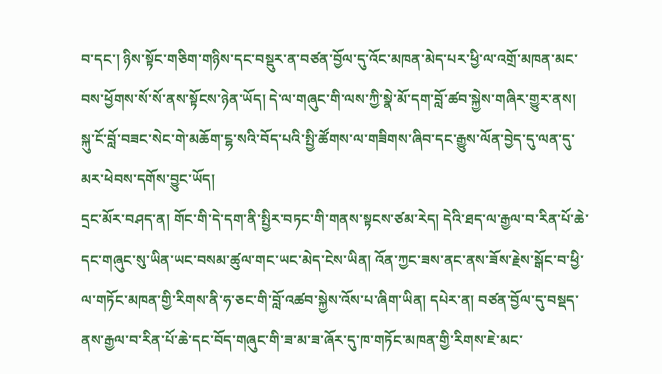བ་དང་། ཉིས་སྟོང་གཅིག་གཉིས་དང་བསྡུར་ན་བཙན་བྱོལ་དུ་འོང་མཁན་མེད་པར་ཕྱི་ལ་འགྲོ་མཁན་མང་བས་ཕྱོགས་སོ་སོ་ནས་སྟོངས་ཉེན་ཡོད། དེ་ལ་གཞུང་གི་ལས་ཀྱི་སྣེ་མོ་དག་བློ་ཚབ་སྐྱེས་གཞིར་གྱུར་ནས། སྐུ་ངོ་བློ་བཟང་སེང་གེ་མཆོག་ངྷ་སའི་བོད་པའི་སྤྱི་ཚོགས་ལ་གཟིགས་ཞིབ་དང་རྒྱུས་ལོན་བྱེད་དུ་ལན་དུ་མར་ཕེབས་དགོས་བྱུང་ཡོད།
དྲང་མོར་བཤད་ན། གོང་གི་དེ་དག་ནི་སྤྱིར་བཏང་གི་གནས་སྟངས་ཙམ་རེད། དེའི་ཐད་ལ་རྒྱལ་བ་རིན་པོ་ཆེ་དང་གཞུང་སུ་ཡིན་ཡང་བསམ་ཚུལ་གང་ཡང་མེད་ངེས་ཡིན། འོན་ཀྱང་ཟས་ནང་ནས་ཟོས་རྗེས་སྒོང་བ་ཕྱི་ལ་གཏོང་མཁན་གྱི་རིགས་ནི་ཧ་ཅང་གི་བློ་འཚབ་སྐྱེས་འོས་པ་ཞིག་ཡིན། དཔེར་ན། བཙན་བྱོལ་དུ་བསྡད་ནས་རྒྱལ་བ་རིན་པོ་ཆེ་དང་བོད་གཞུང་གི་ཟ་མ་ཟ་ཞོར་དུ་ཁ་གཏོང་མཁན་གྱི་རིགས་ཇེ་མང་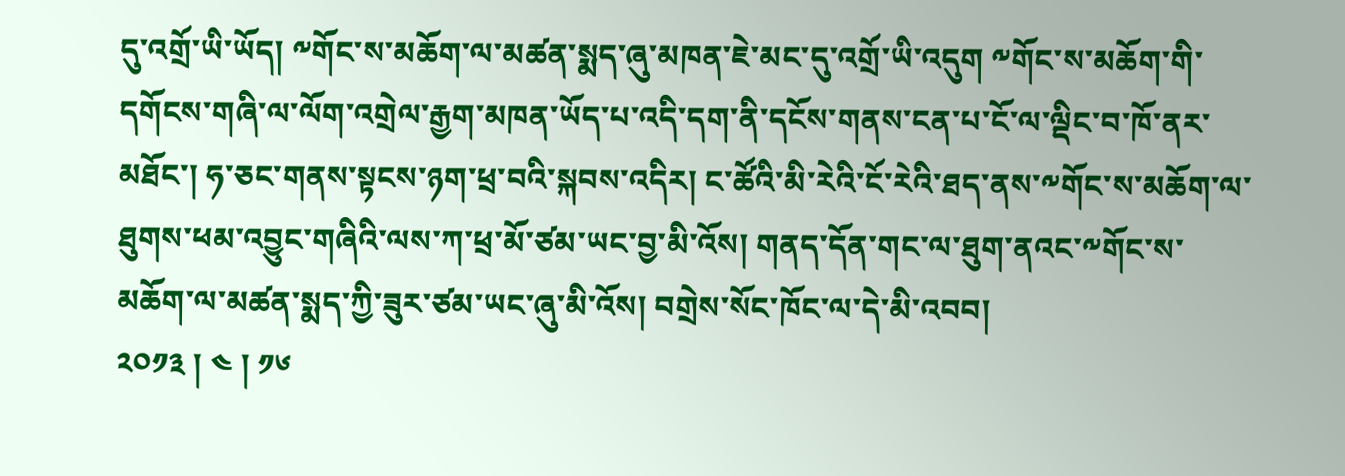དུ་འགྲོ་ཡི་ཡོད། ༸གོང་ས་མཆོག་ལ་མཚན་སྨད་ཞུ་མཁན་ཇེ་མང་དུ་འགྲོ་ཡི་འདུག ༸གོང་ས་མཆོག་གི་དགོངས་གཞི་ལ་ལོག་འགྲེལ་རྒྱག་མཁན་ཡོད་པ་འདི་དག་ནི་དངོས་གནས་ངན་པ་ངོ་ལ་ལྡིང་བ་ཁོ་ནར་མཐོང་། ཧ་ཅང་གནས་སྟངས་ཉག་ཕྲ་བའི་སྐབས་འདིར། ང་ཚོའི་མི་རེའི་ངོ་རེའི་ཐད་ནས་༸གོང་ས་མཆོག་ལ་ཐུགས་ཕམ་འབྱུང་གཞིའི་ལས་ཀ་ཕྲ་མོ་ཙམ་ཡང་བྱ་མི་འོས། གནད་དོན་གང་ལ་ཐུག་ནའང་༸གོང་ས་མཆོག་ལ་མཚན་སྨད་ཀྱི་ཟུར་ཙམ་ཡང་ཞུ་མི་འོས། བགྲེས་སོང་ཁོང་ལ་དེ་མི་འབབ།
༢༠༡༣ ། ༤ ། ༡༦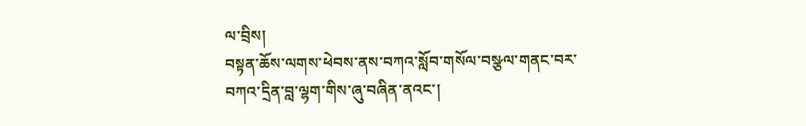ལ་བྲིས།
བསྟན་ཆོས་ལགས་ཕེབས་ནས་བཀའ་སློབ་གསོལ་བསྩལ་གནང་བར་བཀའ་དྲིན་བླ་ལྷག་གིས་ཞུ་བཞིན་ནའང་།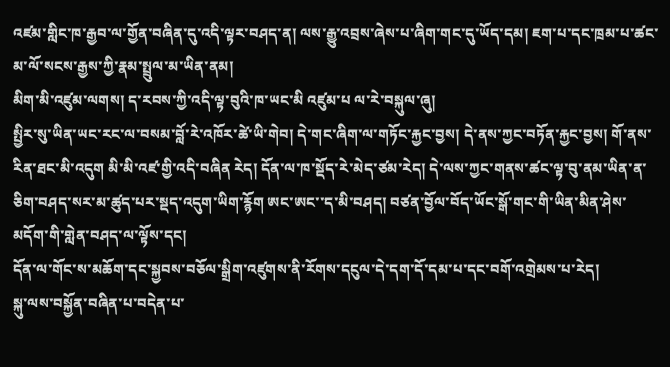འཛམ་གླིང་ཁ་རྒྱབ་ལ་གྱོན་བཞིན་དུ་འདི་ལྟར་བཤད་ན། ལས་རྒྱུ་འབྲས་ཞེས་པ་ཞིག་གང་དུ་ཡོད་དམ། ཇག་པ་དང་ཁྲམ་པ་ཚང་མ་ལོ་སངས་རྒྱས་ཀྱི་རྣམ་སྤྲུལ་མ་ཡིན་ནམ།
མིག་མི་འཛུམ་ལགས། ད་རབས་ཀྱི་འདི་ལྟ་བུའི་ཁ་ཡང་མི འཛུམ་པ ལ་རེ་བསྐུལ་ཞུ།
སྤྱིར་སུ་ཡིན་ཡང་རང་ལ་བསམ་བློ་རེ་འཁོར་ཚེ་ཡི་གེབ། དེ་གང་ཞིག་ལ་གཏོང་རྐྱང་བྱས། དེ་ནས་ཀྱང་བཏོན་རྐྱང་བྱས། གོ་ནས་རིན་ཐང་མི་འདུག མི་མི་འཛ་གྱི་འདི་བཞིན རེད། དོན་ལ་ཁ་སྡོད་རེ་མེད་ཙམ་རེད། དེ་ལས་ཀྱང་གནས་ཚང་ལྟ་བུ་ནམ་ཡིན་ན་ཅིག་བཤད་སར་མ་ཚུད་པར་སྡད་འདུག་ཡིག་རྙོག ཨང་ཨང་་ད་མི་བཤད། བཙན་བྱོལ་བོད་ཡོང་སྒོ་གང་གི་ཡིན་མིན་ཤེས་མདོག་གི་གླེན་བཤད་ལ་ལྟོས་དང།
དོན་ལ་གོང་ས་མཆོག་དང་སྐྱབས་བཅོལ་སྒྲིག་འཛུགས་ནི་རོགས་དངུལ་དེ་དག་དོ་དམ་པ་དང་བགོ་འགྲེམས་པ་རེད།
སྐུ་ལས་བསྐྱོན་བཞིན་པ་བདེན་པ་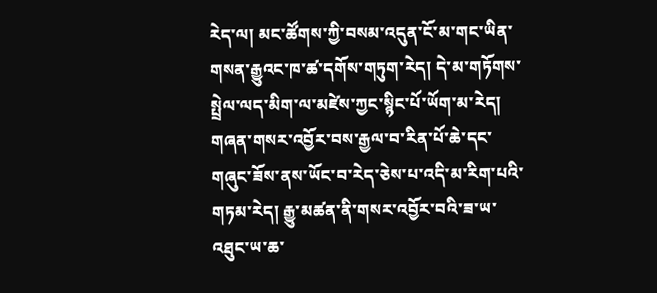རེད་ལ། མང་ཚོགས་ཀྱི་བསམ་འདུན་ངོ་མ་གང་ཡིན་གསན་རྒྱུའང་ཁ་ཚ་དགོས་གཏུག་རེད། དེ་མ་གཏོགས་སྤྲེལ་ལད་མིག་ལ་མཛེས་ཀྱང་སྙིང་པོ་ཡོག་མ་རེད།
གཞན་གསར་འབྱོར་བས་རྒྱལ་བ་རིན་པོ་ཆེ་དང་གཞུང་ཟོས་ནས་ཡོང་བ་རེད་ཅེས་པ་འདི་མ་རིག་པའི་གཏམ་རེད། རྒྱུ་མཚན་ནི་གསར་འབྱོར་བའི་ཟ་ཡ་འཐུང་ཡ་ཆ་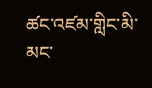ཚང་འཛམ་གླིང་མི་མང་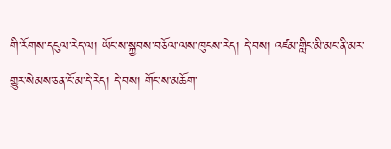གི་རོགས་དངུལ་རེད་ལ། ཡོང་ས་སྐྱབས་བཅོལ་ལས་ཁུངས་རེད། དེ་བས། འཛམ་གླིང་མི་མང་ནི་མར་གྱུར་སེམས་ཅན་ངོ་མ་དེ་རེད། དེ་བས། གོང་ས་མཆོག་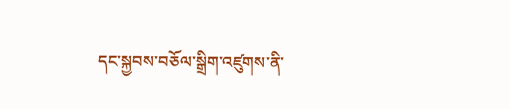དང་སྐྱབས་བཅོལ་སྒྲིག་འཛུགས་ནི་